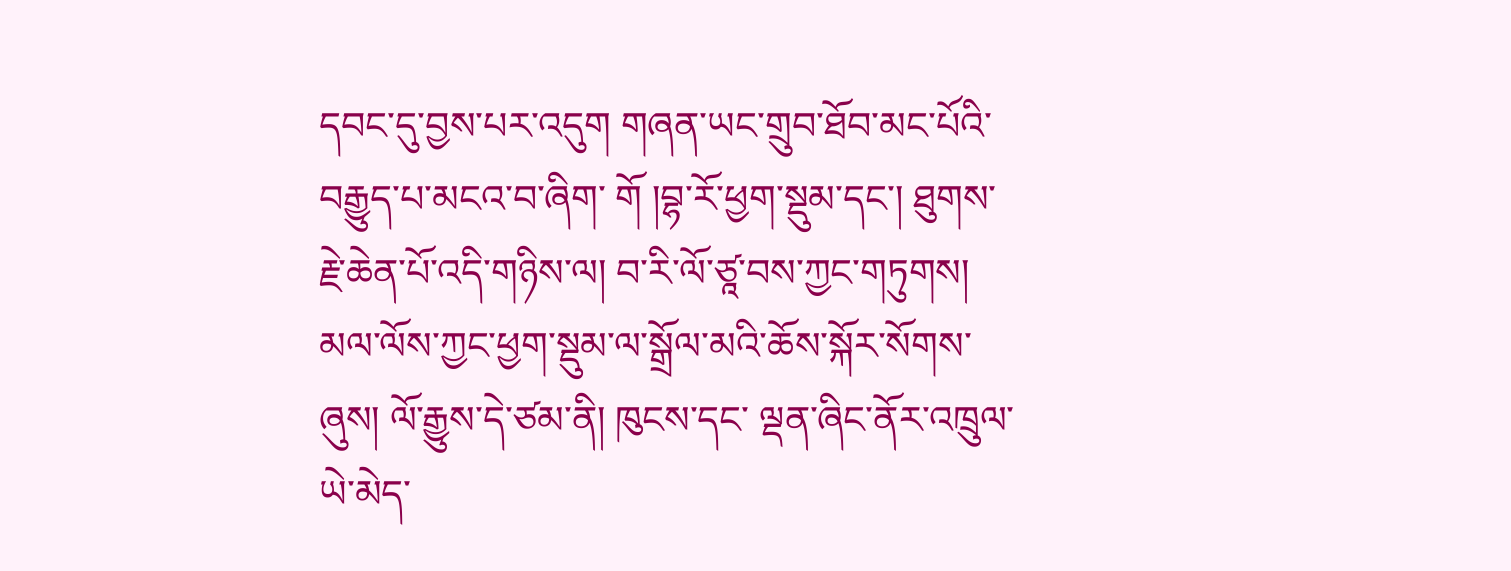དབང་དུ་བྱས་པར་འདུག གཞན་ཡང་གྲུབ་ཐོབ་མང་པོའི་བརྒྱུད་པ་མངའ་བ་ཞིག་ གོ །བྷ་རོ་ཕྱག་སྡུམ་དང་། ཐུགས་རྗེ་ཆེན་པོ་འདི་གཉིས་ལ། བ་རི་ལོ་ཙཱ་བས་ཀྱང་གཏུགས། མལ་ལོས་ཀྱང་ཕྱག་སྡུམ་ལ་སྒྲོལ་མའི་ཆོས་སྐོར་སོགས་ཞུས། ལོ་རྒྱུས་དེ་ཙམ་ནི། ཁུངས་དང་ ལྡན་ཞིང་ནོར་འཁྲུལ་ཡེ་མེད་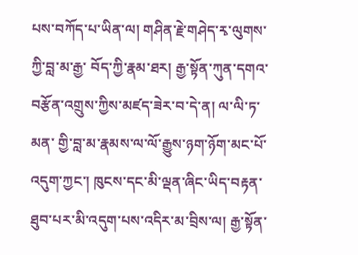པས་བཀོད་པ་ཡིན་ལ། གཤིན་རྗེ་གཤེད་རྭ་ལུགས་ཀྱི་བླ་མ་རྒྱ་ བོད་ཀྱི་རྣམ་ཐར། རྒྱ་སྟོན་ཀུན་དགའ་བརྩོན་འགྲུས་ཀྱིས་མཛད་ཟེར་བ་དེ་ན། ལ་ལི་ཏ་མན་ གྱི་བླ་མ་རྣམས་ལ་ལོ་རྒྱུས་ཉག་ཉོག་མང་པོ་འདུག་ཀྱང་། ཁུངས་དང་མི་ལྡན་ཞིང་ཡིད་བརྟན་ ཐུབ་པར་མི་འདུག་པས་འདིར་མ་བྲིས་ལ། རྒྱ་སྟོན་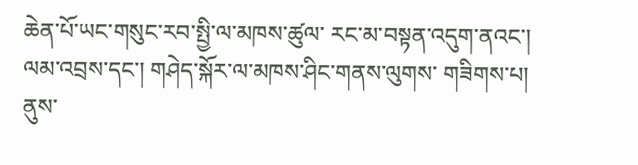ཆེན་པོ་ཡང་གསུང་རབ་སྤྱི་ལ་མཁས་ཚུལ་ རང་མ་བསྟན་འདུག་ནའང་། ལམ་འབྲས་དང་། གཤེད་སྐོར་ལ་མཁས་ཤིང་གནས་ལུགས་ གཟིགས་པ། ནུས་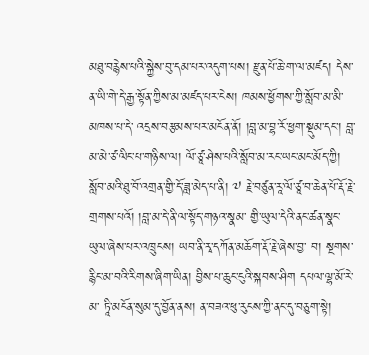མཐུ་བརྙེས་པའི་སྐྱེས་བུ་དམ་པར་འདུག་པས། རྫུན་པོ་ཆེ་ག་ལ་མཛད། དེས་ན་ཡི་གེ་དེ་རྒྱ་སྟོན་ཀྱིས་མ་མཛད་པར་ངེས། ཁམས་ཕྱོགས་ཀྱི་སློབ་མ་མི་མཁས་པ་དེ་ འདྲས་བརྩམས་པར་མངོན་ནོ། །བླ་མ་བྷ་རོ་ཕྱག་སྡུམ་དང་། བླ་མ་མེ་ཙ་ལིང་པ་གཉིས་ལ། ལོ་ཙཱ་ཤེས་པའི་སློབ་མ་རང་ཡང་མང་མོད་ཀྱི། སློབ་མའི་ཐུ་བོ་འགྲན་གྱི་དོ་ཟླ་མེད་པ་ནི། ༧ རྗེ་བཙུན་རཱ་ལོ་ཙཱ་བ་ཆེན་པོ་རྡོ་རྗེ་གྲགས་པའོ། །བླ་མ་དེ་ནི་ལ་སྟོད་གཉའ་སྣམ་ གྱི་ཡུལ་དེའི་ནང་ཚན་སྣང་ཡུལ་ཞེས་པར་འཁྲུངས། ཡབ་ནི་རྭ་དཀོན་མཆོག་རྡོ་རྗེ་ཞེས་བྱ་ བ། སྔགས་རྙིང་མ་བའི་རིགས་ཞིག་ཡིན། བྱིས་པ་ཆུང་ངུའི་སྐབས་ཤིག དཔལ་ལྷ་མོ་རེ་མ་ ཏཱི་མངོན་སུམ་དུ་བྱོན་ནས། ན་བཟའ་ཕུ་རུངས་ཀྱི་ནང་དུ་བཅུག་སྟེ།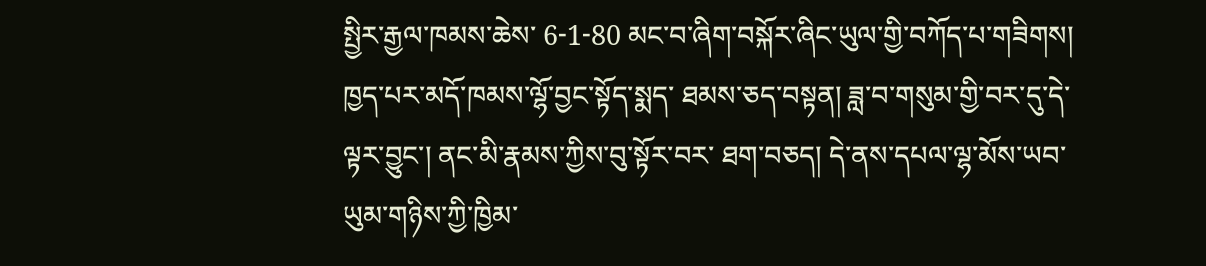སྤྱིར་རྒྱལ་ཁམས་ཆེས་ 6-1-80 མང་བ་ཞིག་བསྐོར་ཞིང་ཡུལ་གྱི་བཀོད་པ་གཟིགས། ཁྱད་པར་མདོ་ཁམས་ལྷོ་བྱང་སྟོད་སྨད་ ཐམས་ཅད་བསྟན། ཟླ་བ་གསུམ་གྱི་བར་དུ་དེ་ལྟར་བྱུང་། ནང་མི་རྣམས་ཀྱིས་བུ་སྟོར་བར་ ཐག་བཅད། དེ་ནས་དཔལ་ལྷ་མོས་ཡབ་ཡུམ་གཉིས་ཀྱི་ཁྱིམ་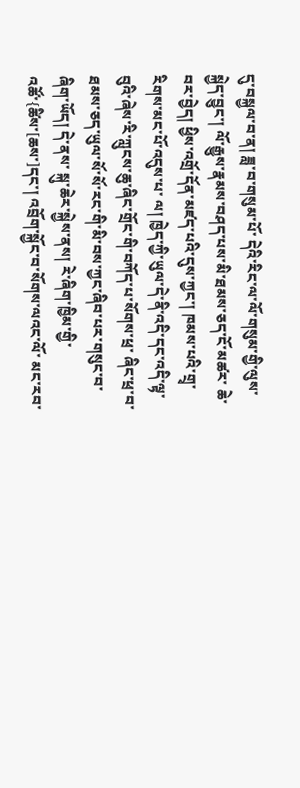དུ་བསྐྱལ་བ་ན། ཟླ་བ་གསུམ་པོ་ དེའི་རིང་ལ་ལོ་གསུམ་གྱི་ལུས་སྐྱེད་བྱུང་། ལོ་རྒྱུས་རྣམས་བཤད་པས་མི་ཐམས་ཅད་ངོ་མཚར་ ཆེ་བར་བྱེད། ཕྱིས་འགྲོ་དོན་མཛད་པའི་དུས་ཀྱང་། ཁམས་པའི་གྲྭ་རིགས་མང་པོ་འདུས་པ་ ལ། ཁྱེད་ཀྱི་ཡུལ་དེ་ནི་འདི་དང་འདི་ལྟ་བུའི་ཞེས་རི་ཀླུངས་ཆུ་ཞིང་གྲོང་གི་བཀོད་པ་སོགས་ཕྲ་ ཞིང་ཕྲ་བ་ཐམས་ཅད་ཡུལ་སོ་སོ་རང་གི་མི་བས་ཀྱང་ཞིབ་པར་གསུང་བ་ཞིག་ཡོད། དེ་ནས་ སྐུ་ཆེར་སྐྱེས་ནས། རེ་ཞིག་ཁྱིམ་གྱི་འཚོ་{ཚིས་[ཆས་]དང་། འབྲོག་སྐྱོང་བ་སོགས་ལའང་ལོ་ མང་རབ་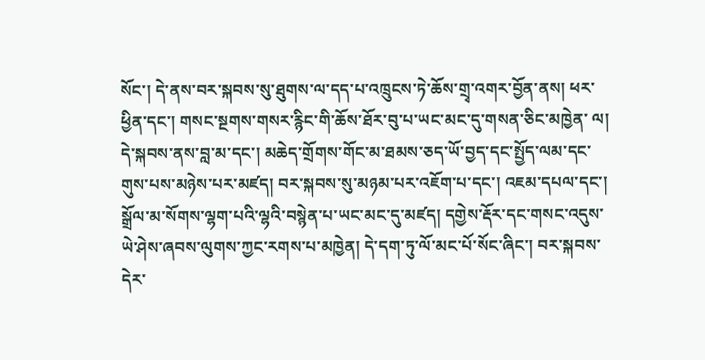སོང་། དེ་ནས་བར་སྐབས་སུ་ཐུགས་ལ་དད་པ་འཁྲུངས་ཏེ་ཆོས་གྲྭ་འགར་བྱོན་ནས། ཕར་ཕྱིན་དང་། གསང་སྔགས་གསར་རྙིང་གི་ཆོས་ཐོར་བུ་པ་ཡང་མང་དུ་གསན་ཅིང་མཁྱེན་ ལ། དེ་སྐབས་ནས་བླ་མ་དང་། མཆེད་གྲོགས་གོང་མ་ཐམས་ཅད་ཡོ་བྱད་དང་སྤྱོད་ལམ་དང་ གུས་པས་མཉེས་པར་མཛད། བར་སྐབས་སུ་མཉམ་པར་འཇོག་པ་དང་། འཇམ་དཔལ་དང་། སྒྲོལ་མ་སོགས་ལྷག་པའི་ལྷའི་བསྙེན་པ་ཡང་མང་དུ་མཛད། དགྱེས་རྡོར་དང་གསང་འདུས་ ཡེ་ཤེས་ཞབས་ལུགས་ཀྱང་རགས་པ་མཁྱེན། དེ་དག་ཏུ་ལོ་མང་པོ་སོང་ཞིང་། བར་སྐབས་ དེར་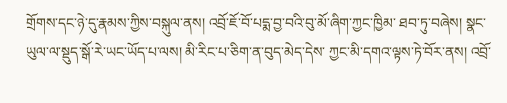གྲོགས་དང་ཉེ་དུ་རྣམས་ཀྱིས་བསྐུལ་ནས། འབྲོ་ཇོ་བོ་པདྨ་བྱ་བའི་བུ་མོ་ཞིག་ཀྱང་ཁྱིམ་ ཐབ་ཏུ་བཞེས། སྣང་ཡུལ་ལ་སྡུད་སྒོ་རེ་ཡང་ཡོད་པ་ལས། མི་རིང་པ་ཅིག་ན་བུད་མེད་དེས་ ཀྱང་མི་དགའ་ལྟས་ཏེ་བོར་ནས། འབྲོ་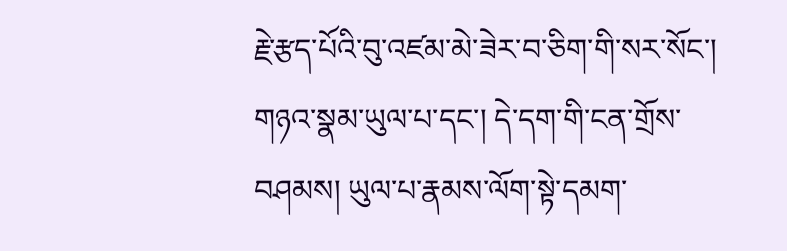རྗེ་རྩད་པོའི་བུ་འཛམ་མེ་ཟེར་བ་ཅིག་གི་སར་སོང་། གཉའ་སྣམ་ཡུལ་པ་དང་། དེ་དག་གི་ངན་གྲོས་བཤམས། ཡུལ་པ་རྣམས་ལོག་སྟེ་དམག་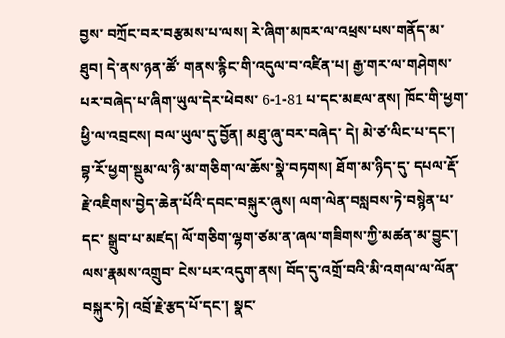བྱས་ བཀྲོང་བར་བརྩམས་པ་ལས། རེ་ཞིག་མཁར་ལ་འཕྲས་པས་གནོད་མ་ཐུབ། དེ་ནས་ཉན་ཚོ་ གནས་རྙིང་གི་འདུལ་བ་འཛིན་པ། རྒྱ་གར་ལ་གཤེགས་པར་བཞེད་པ་ཞིག་ཡུལ་དེར་ཕེབས་ 6-1-81 པ་དང་མཇལ་ནས། ཁོང་གི་ཕྱག་ཕྱི་ལ་འབྲངས། བལ་ཡུལ་དུ་བྱོན། མཐུ་ཞུ་བར་བཞེད་ དེ། མེ་ཙ་ལིང་པ་དང་། བྷ་རོ་ཕྱག་སྡུམ་ལ་ཉི་མ་གཅིག་ལ་ཆོས་སྣེ་བཏགས། ཐོག་མ་ཉིད་དུ་ དཔལ་རྡོ་རྗེ་འཇིགས་བྱེད་ཆེན་པོའི་དབང་བསྐུར་ཞུས། ལག་ལེན་བསླབས་ཏེ་བསྙེན་པ་དང་ སྒྲུབ་པ་མཛད། ལོ་གཅིག་ལྷག་ཙམ་ན་ཞལ་གཟིགས་ཀྱི་མཚན་མ་བྱུང་། ལས་རྣམས་འགྲུབ་ ངེས་པར་འདུག་ནས། བོད་དུ་འགྲོ་བའི་མི་འགལ་ལ་ལོན་བསྐུར་ཏེ། འབྲོ་རྗེ་རྩད་པོ་དང་། སྣང་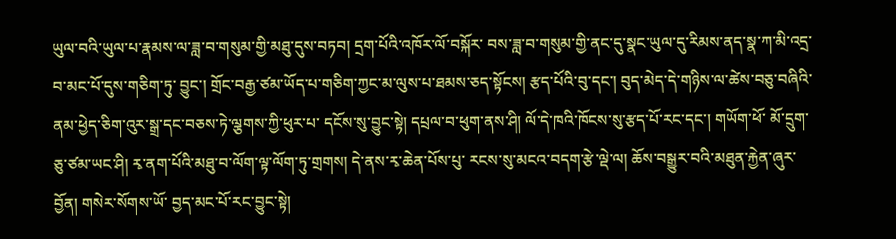ཡུལ་བའི་ཡུལ་པ་རྣམས་ལ་ཟླ་བ་གསུམ་གྱི་མཐུ་དུས་བཏབ། དྲག་པོའི་འཁོར་ལོ་བསྐོར་ བས་ཟླ་བ་གསུམ་གྱི་ནང་དུ་སྣང་ཡུལ་དུ་རིམས་ནད་སྣ་ཀ་མི་འདྲ་བ་མང་པོ་དུས་གཅིག་ཏུ་ བྱུང་། གྲོང་བརྒྱ་ཙམ་ཡོད་པ་གཅིག་ཀྱང་མ་ལུས་པ་ཐམས་ཅད་སྟོངས། རྩད་པོའི་བུ་དང་། བུད་མེད་དེ་གཉིས་ལ་ཚེས་བཅུ་བཞིའི་ནམ་ཕྱེད་ཅིག་འུར་སྒྲ་དང་བཅས་ཏེ་ལྕགས་ཀྱི་ཕུར་པ་ དངོས་སུ་བྱུང་སྟེ། དཔྲལ་བ་ཕུག་ནས་ཤི། ལོ་དེ་ཁའི་ཁོངས་སུ་རྩད་པོ་རང་དང་། གཡོག་ཕོ་ མོ་དྲུག་ཅུ་ཙམ་ཡང་ཤི། རྭ་ནག་པོའི་མཐུ་བ་ལོག་ལྟ་ལོག་ཏུ་གྲགས། དེ་ནས་རྭ་ཆེན་པོས་པུ་ རངས་སུ་མངའ་བདག་རྩེ་ལྡེ་ལ། ཆོས་བསྒྱུར་བའི་མཐུན་རྐྱེན་ཞུར་བྱོན། གསེར་སོགས་ཡོ་ བྱད་མང་པོ་རང་བྱུང་སྟེ།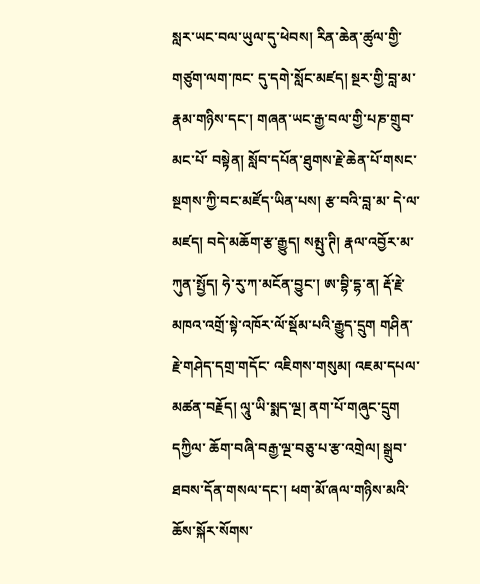སླར་ཡང་བལ་ཡུལ་དུ་ཕེབས། རིན་ཆེན་ཚུལ་གྱི་གཙུག་ལག་ཁང་ དུ་དགེ་སློང་མཛད། སྔར་གྱི་བླ་མ་རྣམ་གཉིས་དང་། གཞན་ཡང་རྒྱ་བལ་གྱི་པཎ་གྲུབ་མང་པོ་ བསྟེན། སློབ་དཔོན་ཐུགས་རྗེ་ཆེན་པོ་གསང་སྔགས་ཀྱི་བང་མཛོད་ཡིན་པས། རྩ་བའི་བླ་མ་ དེ་ལ་མཛད། བདེ་མཆོག་རྩ་རྒྱུད། སམྤུ་ཊི། རྣལ་འབྱོར་མ་ཀུན་སྤྱོད། ཧེ་རུ་ཀ་མངོན་བྱུང་། ཨ་བྷི་དྷ་ན། རྡོ་རྗེ་མཁའ་འགྲོ་སྟེ་འཁོར་ལོ་སྡོམ་པའི་རྒྱུད་དྲུག གཤིན་རྗེ་གཤེད་དགྲ་གདོང་ འཇིགས་གསུམ། འཇམ་དཔལ་མཚན་བརྗོད། ལཱུ་ཡི་སྨད་ལྔ། ནག་པོ་གཞུང་དྲུག དཀྱིལ་ ཆོག་བཞི་བརྒྱ་ལྔ་བཅུ་པ་རྩ་འགྲེལ། སྒྲུབ་ཐབས་དོན་གསལ་དང་། ཕག་མོ་ཞལ་གཉིས་མའི་ ཆོས་སྐོར་སོགས་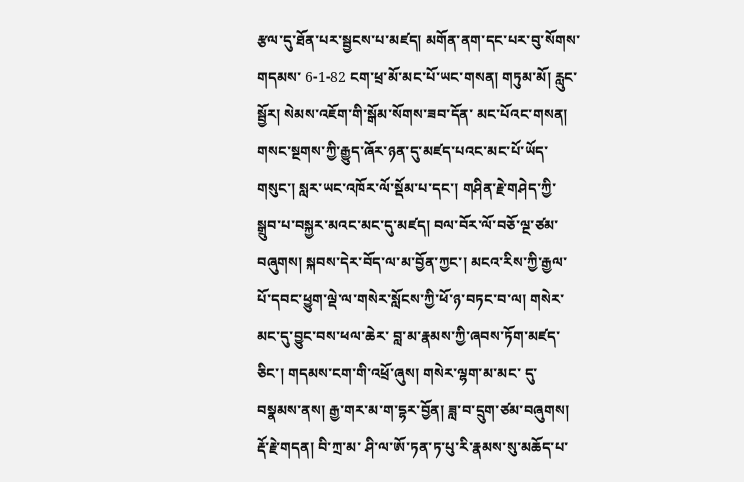རྩལ་དུ་ཐོན་པར་སྦྱངས་པ་མཛད། མགོན་ནག་དང་པར་བུ་སོགས་གདམས་ 6-1-82 ངག་ཕྲ་མོ་མང་པོ་ཡང་གསན། གཏུམ་མོ། རླུང་སྦྱོར། སེམས་འཇོག་གི་སྒོམ་སོགས་ཟབ་དོན་ མང་པོའང་གསན། གསང་སྔགས་ཀྱི་རྒྱུད་ཞོར་ཉན་དུ་མཛད་པའང་མང་པོ་ཡོད་གསུང་། སླར་ཡང་འཁོར་ལོ་སྡོམ་པ་དང་། གཤིན་རྗེ་གཤེད་ཀྱི་སྒྲུབ་པ་བསྐྱར་མའང་མང་དུ་མཛད། བལ་བོར་ལོ་བཅོ་ལྔ་ཙམ་བཞུགས། སྐབས་དེར་བོད་ལ་མ་བྱོན་ཀྱང་། མངའ་རིས་ཀྱི་རྒྱལ་ པོ་དབང་ཕྱུག་ལྡེ་ལ་གསེར་སློངས་ཀྱི་ཕོ་ཉ་བཏང་བ་ལ། གསེར་མང་དུ་བྱུང་བས་ཕལ་ཆེར་ བླ་མ་རྣམས་ཀྱི་ཞབས་ཏོག་མཛད་ཅིང་། གདམས་ངག་གི་འཕྲོ་ཞུས། གསེར་ལྷག་མ་མང་ དུ་བསྣམས་ནས། རྒྱ་གར་མ་ག་དྷར་བྱོན། ཟླ་བ་དྲུག་ཙམ་བཞུགས། རྡོ་རྗེ་གདན། བི་ཀྲ་མ་ ཤི་ལ་ཨོ་ཏན་ཏ་པུ་རི་རྣམས་སུ་མཆོད་པ་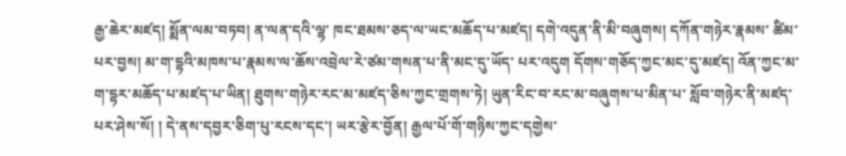རྒྱ་ཆེར་མཛད། སྨོན་ལམ་བཏབ། ན་ལན་དའི་ལྷ་ ཁང་ཐམས་ཅད་ལ་ཡང་མཆོད་པ་མཛད། དགེ་འདུན་ནི་མི་བཞུགས། དཀོན་གཉེར་རྣམས་ ཚིམ་པར་བྱས། མ་ག་དྷའི་མཁས་པ་རྣམས་ལ་ཆོས་འབྲེལ་རེ་ཙམ་གསན་པ་ནི་མང་དུ་ཡོད་ པར་འདུག དོགས་གཅོད་ཀྱང་མང་དུ་མཛད། འོན་ཀྱང་མ་ག་དྷར་མཆོད་པ་མཛད་པ་ཡིན། ཐུགས་གཉེར་རང་མ་མཛད་ཅིས་ཀྱང་གྲགས་ཏེ། ཡུན་རིང་བ་རང་མ་བཞུགས་པ་མིན་པ་ སློབ་གཉེར་ནི་མཛད་པར་ཤེས་སོ། ། དེ་ནས་དབྱར་ཅིག་པུ་རངས་དང་། ཡར་རྩེར་བྱོན། རྒྱལ་པོ་གོ་གཉིས་ཀྱང་དགྱེས་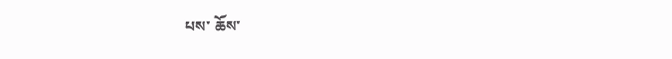པས་ ཆོས་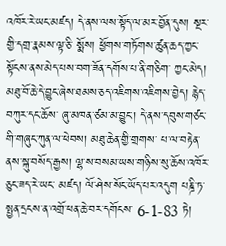འཁོར་རེ་ཡང་མཛད། དེ་ནས་ལས་སྟོད་ལ་མར་བྱོན་དུས། སྔར་གྱི་དགྲ་རྣམས་ལྟ་ཅི་ སྨོས། ཕྱོགས་གཏོགས་ཚུན་ཆད་ཀྱང་སྟོངས་ནས་མེད་པས་བག་ཟོན་དགོས་པ་ནི་གཅིག་ ཀྱང་མེད། མཐུ་བོ་ཆེ་དེ་བྱུང་ཞེས་ཐམས་ཅད་འཇིགས་འཇིགས་བྱེད། རྙེད་བཀུར་དང་ཆོས་ ཞུ་མཁན་ཙམ་མ་བྱུང་། དེ་ནས་དབུས་གཙང་གི་གཞུང་ཀུན་ལ་ཕེབས། མཐུ་ཆེན་གྱི་གྲགས་ པ་ལ་བརྟེན་ནས་སྐུ་བསོད་རྒྱས། ལྷ་ས་བསམ་ཡས་གཉིས་སུ་ཆོས་འཁོར་ཅུང་ཟད་རེ་ཡང་ མཛད། ལོ་ཤེས་སོང་ཡོད་པར་འདུག པཎྜི་ཏ་སྤྱན་དྲངས་ན་འགྲོ་ཕན་ཆེ་བར་དགོངས་ 6-1-83 ཏེ།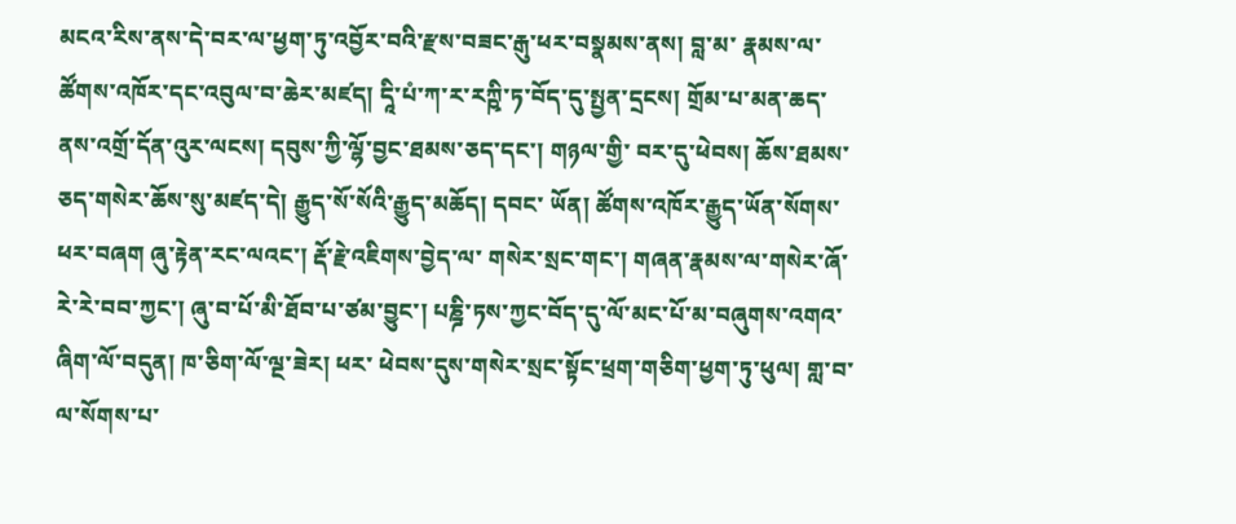མངའ་རིས་ནས་དེ་བར་ལ་ཕྱག་ཏུ་འབྱོར་བའི་རྫས་བཟང་རྒུ་ཕར་བསྣམས་ནས། བླ་མ་ རྣམས་ལ་ཚོགས་འཁོར་དང་འབུལ་བ་ཆེར་མཛད། དཱི་པཾ་ཀ་ར་རཀྵི་ཏ་བོད་དུ་སྤྱན་དྲངས། གྲོམ་པ་མན་ཆད་ནས་འགྲོ་དོན་འུར་ལངས། དབུས་ཀྱི་ལྷོ་བྱང་ཐམས་ཅད་དང་། གཉལ་གྱི་ བར་དུ་ཕེབས། ཆོས་ཐམས་ཅད་གསེར་ཆོས་སུ་མཛད་དེ། རྒྱུད་སོ་སོའི་རྒྱུད་མཆོད། དབང་ ཡོན། ཚོགས་འཁོར་རྒྱུད་ཡོན་སོགས་ཕར་བཞག ཞུ་རྟེན་རང་ལའང་། རྡོ་རྗེ་འཇིགས་བྱེད་ལ་ གསེར་སྲང་གང་། གཞན་རྣམས་ལ་གསེར་ཞོ་རེ་རེ་བབ་ཀྱང་། ཞུ་བ་པོ་མི་ཐོབ་པ་ཙམ་བྱུང་། པཎྜི་ཏས་ཀྱང་བོད་དུ་ལོ་མང་པོ་མ་བཞུགས་འགའ་ཞིག་ལོ་བདུན། ཁ་ཅིག་ལོ་ལྔ་ཟེར། ཕར་ ཕེབས་དུས་གསེར་སྲང་སྟོང་ཕྲག་གཅིག་ཕྱག་ཏུ་ཕུལ། གླ་བ་ལ་སོགས་པ་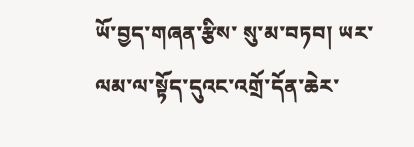ཡོ་བྱད་གཞན་རྩིས་ སུ་མ་བཏབ། ཡར་ལམ་ལ་སྟོད་དུའང་འགྲོ་དོན་ཆེར་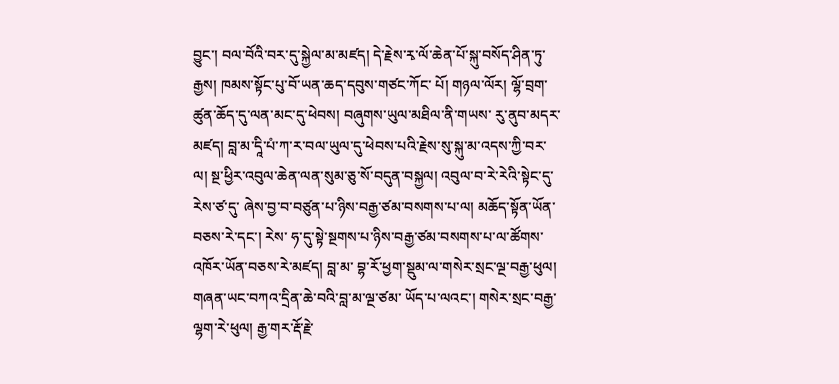བྱུང་། བལ་བོའི་བར་དུ་སྐྱེལ་མ་མཛད། དེ་རྗེས་རྭ་ལོ་ཆེན་པོ་སྐུ་བསོད་ཤིན་ཏུ་རྒྱས། ཁམས་སྟོང་པུ་བོ་ཡན་ཆད་དབུས་གཙང་ཀོང་ པོ། གཉལ་ལོར། ལྷོ་བྲག་ཚུན་ཆོད་དུ་ལན་མང་དུ་ཕེབས། བཞུགས་ཡུལ་མཐིལ་ནི་གཡས་ རུ་ནུབ་མདར་མཛད། བླ་མ་དཱི་པཾ་ཀ་ར་བལ་ཡུལ་དུ་ཕེབས་པའི་རྗེས་སུ་སྐུ་མ་འདས་ཀྱི་བར་ ལ། སྔ་ཕྱིར་འབུལ་ཆེན་ལན་སུམ་ཅུ་སོ་བདུན་བསྐྱལ། འབུལ་བ་རེ་རེའི་སྟེང་དུ་རེས་ཙ་དུ་ ཞེས་བྱ་བ་བཙུན་པ་ཉིས་བརྒྱ་ཙམ་བསགས་པ་ལ། མཆོད་སྟོན་ཡོན་བཅས་རེ་དང་། རེས་ ཧ་དུ་སྟེ་སྔགས་པ་ཉིས་བརྒྱ་ཙམ་བསགས་པ་ལ་ཚོགས་འཁོར་ཡོན་བཅས་རེ་མཛད། བླ་མ་ བྷ་རོ་ཕྱག་སྡུམ་ལ་གསེར་སྲང་ལྔ་བརྒྱ་ཕུལ། གཞན་ཡང་བཀའ་དྲིན་ཆེ་བའི་བླ་མ་ལྔ་ཙམ་ ཡོད་པ་ལའང་། གསེར་སྲང་བརྒྱ་ལྷག་རེ་ཕུལ། རྒྱ་གར་རྡོ་རྗེ་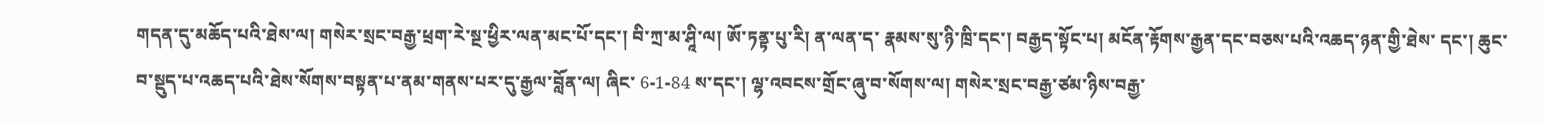གདན་དུ་མཆོད་པའི་ཐེས་ལ། གསེར་སྲང་བརྒྱ་ཕྲག་རེ་སྔ་ཕྱིར་ལན་མང་པོ་དང་། བི་ཀྲ་མ་ཤཱི་ལ། ཨོ་ཏནྟ་པུ་རི། ན་ལན་ད་ རྣམས་སུ་ཉི་ཁྲི་དང་། བརྒྱད་སྟོང་པ། མངོན་རྟོགས་རྒྱན་དང་བཅས་པའི་འཆད་ཉན་གྱི་ཐེས་ དང་། ཆུང་བ་སྡུད་པ་འཆད་པའི་ཐེས་སོགས་བསྟན་པ་ནམ་གནས་པར་དུ་རྒྱལ་བློན་ལ། ཞིང་ 6-1-84 ས་དང་། ལྷ་འབངས་གྲོང་ཞུ་བ་སོགས་ལ། གསེར་སྲང་བརྒྱ་ཙམ་ཉིས་བརྒྱ་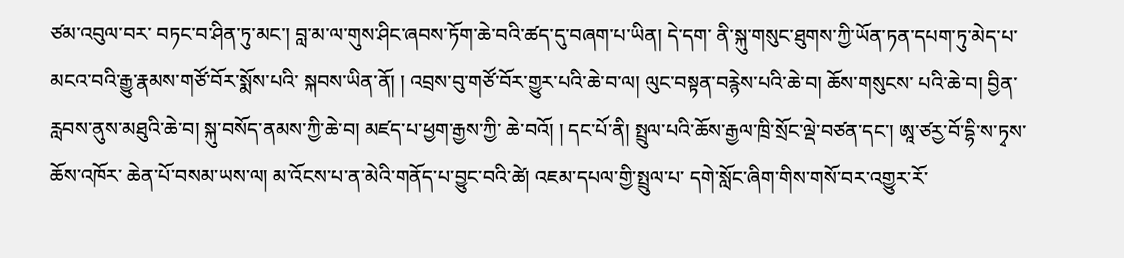ཙམ་འབུལ་བར་ བཏང་བ་ཤིན་ཏུ་མང་། བླ་མ་ལ་གུས་ཤིང་ཞབས་ཏོག་ཆེ་བའི་ཚད་དུ་བཞག་པ་ཡིན། དེ་དག་ ནི་སྐུ་གསུང་ཐུགས་ཀྱི་ཡོན་ཏན་དཔག་ཏུ་མེད་པ་མངའ་བའི་རྒྱུ་རྣམས་གཙོ་བོར་སྨོས་པའི་ སྐབས་ཡིན་ནོ། ། འབྲས་བུ་གཙོ་བོར་གྱུར་པའི་ཆེ་བ་ལ། ལུང་བསྟན་བརྙེས་པའི་ཆེ་བ། ཆོས་གསུངས་ པའི་ཆེ་བ། བྱིན་རླབས་ནུས་མཐུའི་ཆེ་བ། སྐུ་བསོད་ནམས་ཀྱི་ཆེ་བ། མཛད་པ་ཕྱག་རྒྱས་ཀྱི་ ཆེ་བའོ། ། དང་པོ་ནི། སྤྲུལ་པའི་ཆོས་རྒྱལ་ཁྲི་སྲོང་ལྡེ་བཙན་དང་། ཨཱ་ཙརྱ་བོ་དྷི་ས་ཏྭས་ཆོས་འཁོར་ ཆེན་པོ་བསམ་ཡས་ལ། མ་འོངས་པ་ན་མེའི་གནོད་པ་བྱུང་བའི་ཚེ། འཇམ་དཔལ་གྱི་སྤྲུལ་པ་ དགེ་སློང་ཞིག་གིས་གསོ་བར་འགྱུར་རོ་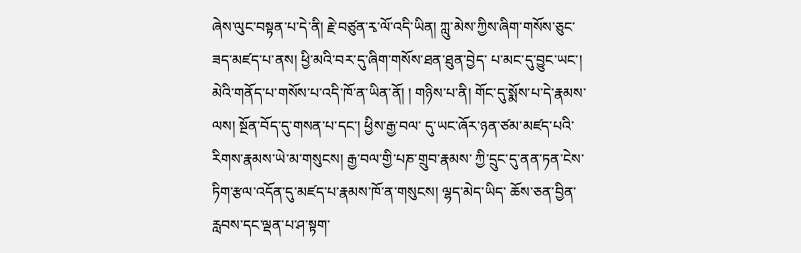ཞེས་ལུང་བསྟན་པ་དེ་ནི། རྗེ་བཙུན་རྭ་ལོ་འདི་ཡིན། ཀླུ་མེས་ཀྱིས་ཞིག་གསོས་ཅུང་ཟད་མཛད་པ་ནས། ཕྱི་མའི་བར་དུ་ཞིག་གསོས་ཐན་ཐུན་བྱེད་ པ་མང་དུ་བྱུང་ཡང་། མེའི་གནོད་པ་གསོས་པ་འདི་ཁོ་ན་ཡིན་ནོ། ། གཉིས་པ་ནི། གོང་དུ་སྨོས་པ་དེ་རྣམས་ལས། སྔོན་བོད་དུ་གསན་པ་དང་། ཕྱིས་རྒྱ་བལ་ དུ་ཡང་ཞོར་ཉན་ཙམ་མཛད་པའི་རིགས་རྣམས་ཡེ་མ་གསུངས། རྒྱ་བལ་གྱི་པཎ་གྲུབ་རྣམས་ ཀྱི་དྲུང་དུ་ནན་ཏན་ངེས་ཏིག་རྩལ་འདོན་དུ་མཛད་པ་རྣམས་ཁོ་ན་གསུངས། ལྷད་མེད་ཡིད་ ཆོས་ཅན་བྱིན་རླབས་དང་ལྡན་པ་ཤ་སྟག་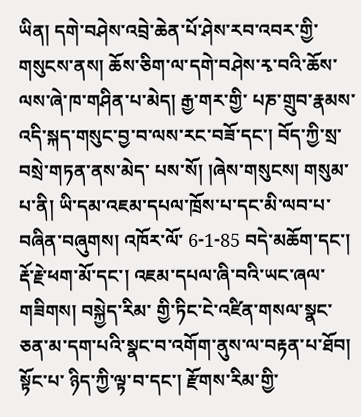ཡིན། དགེ་བཤེས་འབྲེ་ཆེན་པོ་ཤེས་རབ་འབར་གྱི་ གསུངས་ནས། ཆོས་ཅིག་ལ་དགེ་བཤེས་རྭ་བའི་ཆོས་ལས་ཞེ་ཁ་གཤིན་པ་མེད། རྒྱ་གར་གྱི་ པཎ་གྲུབ་རྣམས་འདི་སྐད་གསུང་བྱ་བ་ལས་རང་བཟོ་དང་། བོད་ཀྱི་སྲ་བསྲེ་གཏན་ནས་མེད་ པས་སོ། །ཞེས་གསུངས། གསུམ་པ་ནི། ཡི་དམ་འཇམ་དཔལ་ཁྲོས་པ་དང་མི་ལབ་པ་བཞིན་བཞུགས། འཁོར་ལོ་ 6-1-85 བདེ་མཆོག་དང་། རྡོ་རྗེ་ཕག་མོ་དང་། འཇམ་དཔལ་ཞི་བའི་ཡང་ཞལ་གཟིགས། བསྐྱེད་རིམ་ གྱི་ཏིང་ངེ་འཛིན་གསལ་སྣང་ཅན་མ་དག་པའི་སྣང་བ་འགོག་ནུས་ལ་བརྟན་པ་ཐོབ། སྟོང་པ་ ཉིད་ཀྱི་ལྟ་བ་དང་། རྫོགས་རིམ་གྱི་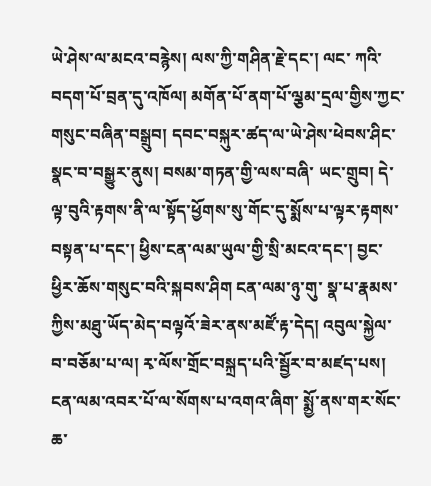ཡེ་ཤེས་ལ་མངའ་བརྙེས། ལས་ཀྱི་གཤིན་རྗེ་དང་། ལང་ ཀའི་བདག་པོ་བྲན་དུ་འཁོལ། མགོན་པོ་ནག་པོ་ལྕམ་དྲལ་གྱིས་ཀྱང་གསུང་བཞིན་བསྒྲུབ། དབང་བསྐུར་ཚད་ལ་ཡེ་ཤེས་ཕེབས་ཤིང་སྣང་བ་བསྒྱུར་ནུས། བསམ་གཏན་གྱི་ལས་བཞི་ ཡང་གྲུབ། དེ་ལྟ་བུའི་རྟགས་ནི་ལ་སྟོད་ཕྱོགས་སུ་གོང་དུ་སྨོས་པ་ལྟར་རྟགས་བསྟན་པ་དང་། ཕྱིས་ངན་ལམ་ཡུལ་གྱི་སྲི་མངའ་དང་། བྱང་ཕྱིར་ཆོས་གསུང་བའི་སྐབས་ཤིག ངན་ལམ་ཉུ་གུ་ སྣ་པ་རྣམས་ཀྱིས་མཐུ་ཡོད་མེད་བལྟའོ་ཟེར་ནས་མཛོ་རྟ་དེད། འབུལ་སྐྱེལ་བ་བཅོམ་པ་ལ། རྭ་ལོས་གྲོང་བསྐྲད་པའི་སྦྱོར་བ་མཛད་པས། ངན་ལམ་འབར་པོ་ལ་སོགས་པ་འགའ་ཞིག་ སྨྱོ་ནས་གར་སོང་ཆ་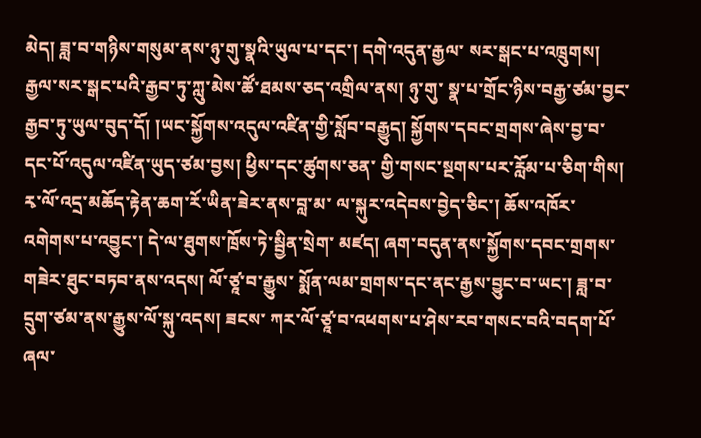མེད། ཟླ་བ་གཉིས་གསུམ་ནས་ཉུ་གུ་སྣའི་ཡུལ་པ་དང་། དགེ་འདུན་རྒྱལ་ སར་སྒང་པ་འཁྲུགས། རྒྱལ་སར་སྒང་པའི་རྒྱབ་ཏུ་ཀླུ་མེས་ཚོ་ཐམས་ཅད་འགྲིལ་ནས། ཉུ་གུ་ སྣ་པ་གྲོང་ཉིས་བརྒྱ་ཙམ་བྱང་རྒྱབ་ཏུ་ཡུལ་བུད་དོ། །ཡང་སྐྱོགས་འདུལ་འཛིན་གྱི་སློབ་བརྒྱུད། སྐྱོགས་དབང་གྲགས་ཞེས་བྱ་བ་དང་པོ་འདུལ་འཛིན་ཡུད་ཙམ་བྱས། ཕྱིས་དང་ཚུགས་ཅན་ གྱི་གསང་སྔགས་པར་རློམ་པ་ཅིག་གིས། རྭ་ལོ་འདྲ་མཆོད་རྟེན་ཆག་རོ་ཡིན་ཟེར་ནས་བླ་མ་ ལ་སྐུར་འདེབས་བྱེད་ཅིང་། ཆོས་འཁོར་འགེགས་པ་འབྱུང་། དེ་ལ་ཐུགས་ཁྲོས་ཏེ་སྦྱིན་སྲེག་ མཛད། ཞག་བདུན་ནས་སྐྱོགས་དབང་གྲགས་གཟེར་ཐུང་བཏབ་ནས་འདས། ལོ་ཙཱ་བ་རྒྱུས་ སྨོན་ལམ་གྲགས་དང་ནང་རྒྱས་བྱུང་བ་ཡང་། ཟླ་བ་དྲུག་ཙམ་ནས་རྒྱུས་ལོ་སྐུ་འདས། ཟངས་ ཀར་ལོ་ཙཱ་བ་འཕགས་པ་ཤེས་རབ་གསང་བའི་བདག་པོ་ཞལ་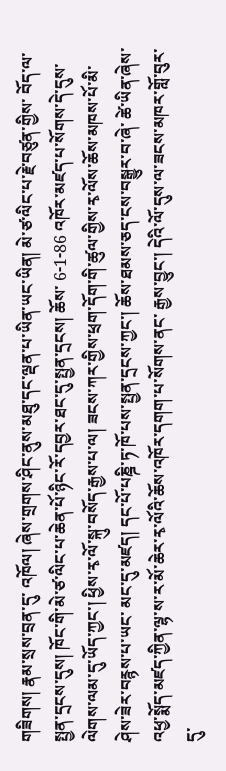གཟིགས། རྣམ་སྲས་བྲན་དུ་ འཁོལ། ཞེས་གྲགས་ཤིང་ནུས་མཐུ་དང་ལྡན་པ་ཡིན་ཡང་ཡིན། མེ་ཙ་ལིང་པ་རྗེ་བཙུན་གྱིས་ བོད་ལ་སྤྱན་དྲངས་དུས། ཁོང་གི་མེ་ཙ་ལིང་པ་ཆེན་པོ་ཉིང་རོ་དབྱར་ཐང་དུ་སྤྱན་དྲངས། ཆོས་ 6-1-86 འཁོར་མཛད་པ་སོགས་དེ་དུས་ལེགས་ལམ་དུ་ཡོད་ཀྱང་། ཕྱིས་རྭ་ལོ་སྐུ་བསོད་རྒྱས་པ་ལ། ཟངས་ཀར་གྱིས་ཕྲག་དོག་གི་ཚུལ་གྱིས་རྭ་ལོས་ཆོས་མཁས་པོ་མི་ཤེས་ཟེར་བརྙས་པ་ཡང་ མང་དུ་མཛད། དང་པོ་པཎྜི་ཏ་ཁོ་པས་སྤྱན་དྲངས་ཀྱང་། ཆོས་ཐམས་ཅད་ངས་བསྒྱུར་བ་ཞེ་ ཚེ་ཡིན་ཞེས་འཕྱ་སྨོད་མཛད་ཀྱིན་ལྷ་ས་ར་མོ་ཆེར་རྭ་ལོའི་ཆོས་འཁོར་དགག་པ་སོགས་ནང་ རྒྱས་བྱུང་། དེའི་ལོ་དུས་ལ་ཟངས་མཁར་གློ་བུར་དུ་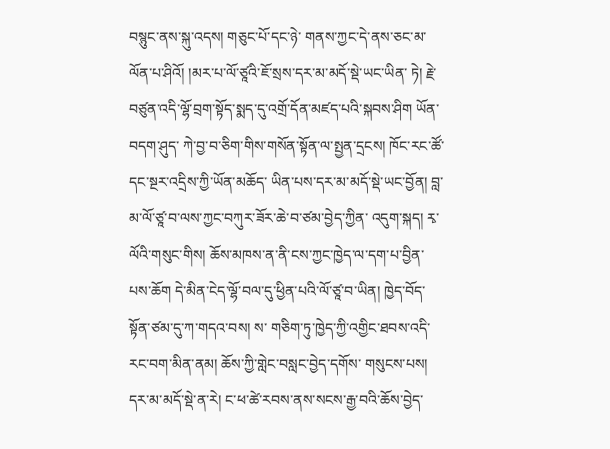བསྙུང་ནས་སྐུ་འདས། གཅུང་པོ་དང་ཉེ་ གནས་ཀྱང་དེ་ནས་ཅང་མ་ལོན་པ་ཤིའོ། །མར་པ་ལོ་ཙཱའི་ཇོ་སྲས་དར་མ་མདོ་སྡེ་ཡང་ཡིན་ ཏེ། རྗེ་བཙུན་འདི་ལྷོ་བྲག་སྟོད་སྨད་དུ་འགྲོ་དོན་མཛད་པའི་སྐབས་ཤིག ཡོན་བདག་ཤུད་ ཀེ་བྱ་བ་ཅིག་གིས་གསོན་སྟོན་ལ་སྤྱན་དྲངས། ཁོང་རང་ཚོ་དང་སྔར་འདྲིས་ཀྱི་ཡོན་མཆོད་ ཡིན་པས་དར་མ་མདོ་སྡེ་ཡང་བྱོན། བླ་མ་ལོ་ཙཱ་བ་ལས་ཀྱང་བཀུར་ཟོར་ཆེ་བ་ཙམ་བྱེད་ཀྱིན་ འདུག་སྐད། རྭ་ལོའི་གསུང་གིས། ཆོས་མཁས་ན་ནི་ངས་ཀྱང་ཁྱེད་ལ་དག་པ་བྱིན་པས་ཆོག དེ་མིན་ངེད་ལྷོ་བལ་དུ་ཕྱིན་པའི་ལོ་ཙཱ་བ་ཡིན། ཁྱེད་བོད་སྟོན་ཙམ་དུ་ཀ་གདའ་བས། ས་ གཅིག་ཏུ་ཁྱེད་ཀྱི་འགྱིང་ཐབས་འདི་རང་བག་མིན་ནམ། ཆོས་ཀྱི་གླེང་བསླང་བྱེད་དགོས་ གསུངས་པས། དར་མ་མདོ་སྡེ་ན་རེ། ང་ཕ་ཚེ་རབས་ནས་སངས་རྒྱ་བའི་ཆོས་བྱེད་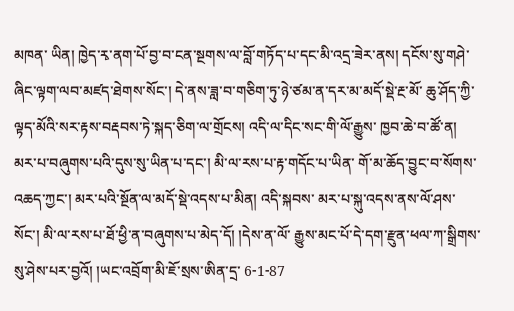མཁན་ ཡིན། ཁྱེད་རྭ་ནག་པོ་བྱ་བ་ངན་སྔགས་ལ་བློ་གཏོད་པ་དང་མི་འདྲ་ཟེར་ནས། དངོས་སུ་གཤེ་ ཞིང་ལྟག་ལབ་མཛད་ཐེགས་སོང་། དེ་ནས་ཟླ་བ་གཅིག་ཏུ་ཉེ་ཙམ་ན་དར་མ་མདོ་སྡེ་རྔ་མོ་ ཆུ་ཤོད་ཀྱི་ལྟད་མོའི་སར་རྟས་བརྡབས་ཏེ་སྐད་ཅིག་ལ་གྲོངས། འདི་ལ་དིང་སང་གི་ལོ་རྒྱུས་ ཁྱབ་ཆེ་བ་ཚོ་ན། མར་པ་བཞུགས་པའི་དུས་སུ་ཡིན་པ་དང་། མི་ལ་རས་པ་རྟ་གདོང་པ་ཡིན་ གོ་མ་ཆོད་བྱུང་བ་སོགས་འཆད་ཀྱང་། མར་པའི་སྔོན་ལ་མདོ་སྡེ་འདས་པ་མིན། འདི་སྐབས་ མར་པ་སྐུ་འདས་ནས་ལོ་ཤས་སོང་། མི་ལ་རས་པ་ཐོ་ཕྱི་ན་བཞུགས་པ་མེད་དོ། །དེས་ན་ལོ་ རྒྱུས་མང་པོ་དེ་དག་རྫུན་ཕལ་ཀ་སྒྲིགས་སུ་ཤེས་པར་བྱའོ། །ཡང་འབྲོག་མི་ཇོ་སྲས་ཨིན་དྲ་ 6-1-87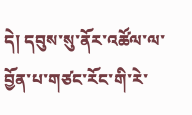དེ། དབུས་སུ་ནོར་འཚོལ་ལ་བྱོན་པ་གཙང་རོང་གི་རེ་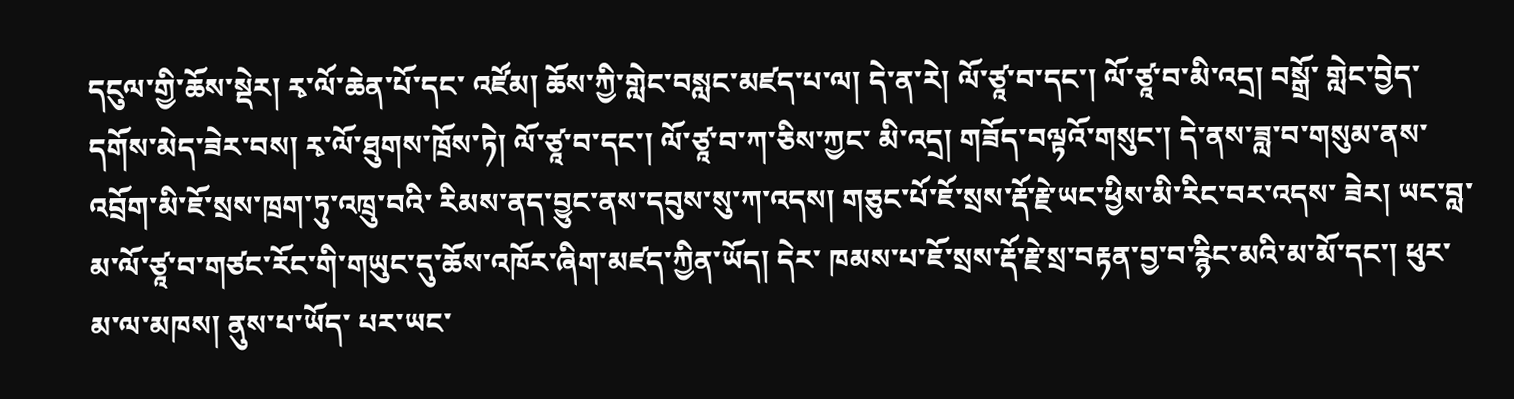དངུལ་གྱི་ཆོས་སྡེར། རྭ་ལོ་ཆེན་པོ་དང་ འཛོམ། ཆོས་ཀྱི་གླེང་བསླང་མཛད་པ་ལ། དེ་ན་རེ། ལོ་ཙཱ་བ་དང་། ལོ་ཙཱ་བ་མི་འདྲ། བསྒྲོ་ གླེང་བྱེད་དགོས་མེད་ཟེར་བས། རྭ་ལོ་ཐུགས་ཁྲོས་ཏེ། ལོ་ཙཱ་བ་དང་། ལོ་ཙཱ་བ་ཀ་ཅིས་ཀྱང་ མི་འདྲ། གཟོད་བལྟའོ་གསུང་། དེ་ནས་ཟླ་བ་གསུམ་ནས་འབྲོག་མི་ཇོ་སྲས་ཁྲག་ཏུ་འཁྲུ་བའི་ རིམས་ནད་བྱུང་ནས་དབུས་སུ་ཀ་འདས། གཅུང་པོ་ཇོ་སྲས་རྡོ་རྗེ་ཡང་ཕྱིས་མི་རིང་བར་འདས་ ཟེར། ཡང་བླ་མ་ལོ་ཙཱ་བ་གཙང་རོང་གི་གཡུང་དུ་ཆོས་འཁོར་ཞིག་མཛད་ཀྱིན་ཡོད། དེར་ ཁམས་པ་ཇོ་སྲས་རྡོ་རྗེ་སྲ་བརྟན་བྱ་བ་རྙིང་མའི་མ་མོ་དང་། ཕུར་མ་ལ་མཁས། ནུས་པ་ཡོད་ པར་ཡང་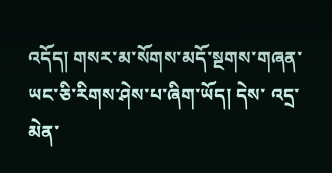འདོད། གསར་མ་སོགས་མདོ་སྔགས་གཞན་ཡང་ཅི་རིགས་ཤེས་པ་ཞིག་ཡོད། དེས་ འདྲ་མེན་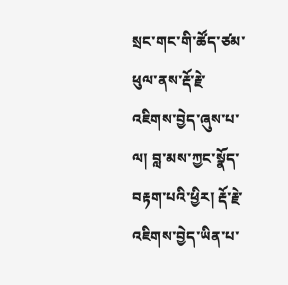སྲང་གང་གི་ཚོད་ཙམ་ཕུལ་ནས་རྡོ་རྗེ་འཇིགས་བྱེད་ཞུས་པ་ལ། བླ་མས་ཀྱང་སྣོད་ བརྟག་པའི་ཕྱིར། རྡོ་རྗེ་འཇིགས་བྱེད་ཡིན་པ་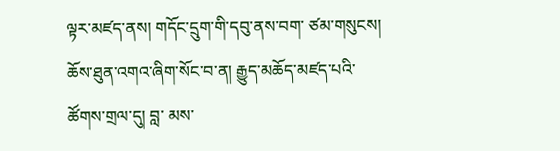ལྟར་མཛད་ནས། གདོང་དྲུག་གི་དབུ་ནས་བག་ ཙམ་གསུངས། ཆོས་ཐུན་འགའ་ཞིག་སོང་བ་ན། རྒྱུད་མཆོད་མཛད་པའི་ཚོགས་གྲལ་དུ། བླ་ མས་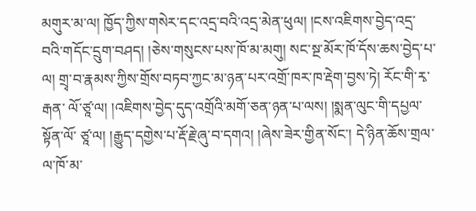མགུར་མ་ལ། ཁྱོད་ཀྱིས་གསེར་དང་འདྲ་བའི་འདྲ་མེན་ཕུལ། །ངས་འཇིགས་བྱེད་འདྲ་ བའི་གདོང་དྲུག་བཤད། །ཅེས་གསུངས་པས་ཁོ་མ་མགུ། སང་སྔ་མོར་ཁོ་དོས་ཆས་བྱེད་པ་ ལ། གྲྭ་བ་རྣམས་ཀྱིས་གྲོས་བཏབ་ཀྱང་མ་ཉན་པར་འགྲོ་ཁར་ཁ་རྡེག་བྱས་ཏེ། རོང་གི་རྭ་རྒན་ ལོ་ཙཱ་ལ། །འཇིགས་བྱེད་དུད་འགྲོའི་མགོ་ཅན་ཉན་པ་ལས། །སྨན་ལུང་གི་དཔྱལ་སྟོན་ལོ་ ཙཱ་ལ། །རྒྱུད་དགྱེས་པ་རྡོ་རྗེ་ཞུ་བ་དགའ། །ཞེས་ཟེར་གྱིན་སོང་། དེ་ཉིན་ཆོས་གྲལ་ལ་ཁོ་མ་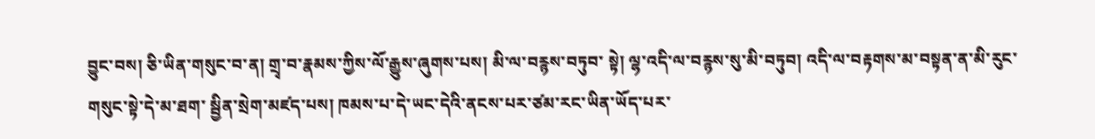བྱུང་བས། ཅི་ཡིན་གསུང་བ་ན། གྲྭ་བ་རྣམས་ཀྱིས་ལོ་རྒྱུས་ཞུགས་པས། མི་ལ་བརྙས་བཏུབ་ སྟེ། ལྷ་འདི་ལ་བརྙས་སུ་མི་བཏུབ། འདི་ལ་བརྟགས་མ་བསྟན་ན་མི་རུང་གསུང་སྟེ་དེ་མ་ཐག་ སྦྱིན་སྲེག་མཛད་པས། ཁམས་པ་དེ་ཡང་དེའི་ནངས་པར་ཙམ་རང་ཡིན་ཡོད་པར་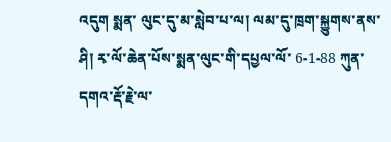འདུག སྨན་ ལུང་དུ་མ་སླེབ་པ་ལ། ལམ་དུ་ཁྲག་སྐྱུགས་ནས་ཤི། རྭ་ལོ་ཆེན་པོས་སྨན་ལུང་གི་དཔྱལ་ལོ་ 6-1-88 ཀུན་དགའ་རྡོ་རྗེ་ལ་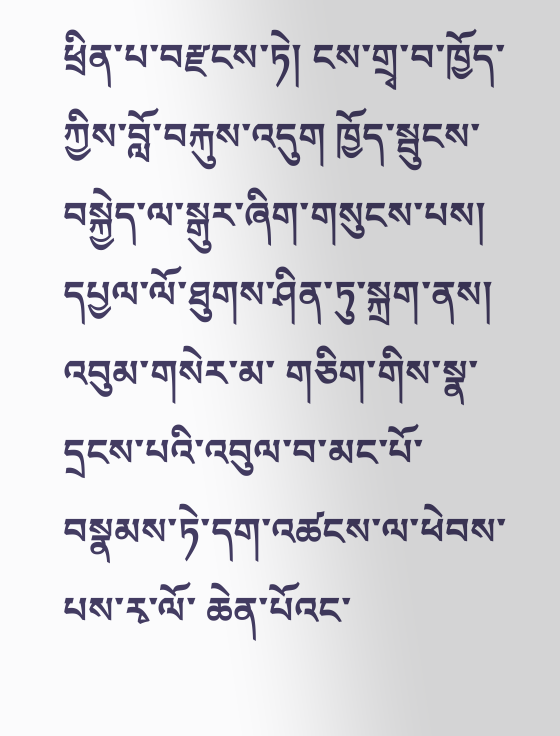ཕྲིན་པ་བརྫངས་ཏེ། ངས་གྲྭ་བ་ཁྱོད་ཀྱིས་བློ་བརྐུས་འདུག ཁྱོད་སྦུངས་ བསྐྱེད་ལ་སྒུར་ཞིག་གསུངས་པས། དཔྱལ་ལོ་ཐུགས་ཤིན་ཏུ་སྐྲག་ནས། འབུམ་གསེར་མ་ གཅིག་གིས་སྣ་དྲངས་པའི་འབུལ་བ་མང་པོ་བསྣམས་ཏེ་དག་འཚངས་ལ་ཕེབས་པས་རྭ་ལོ་ ཆེན་པོའང་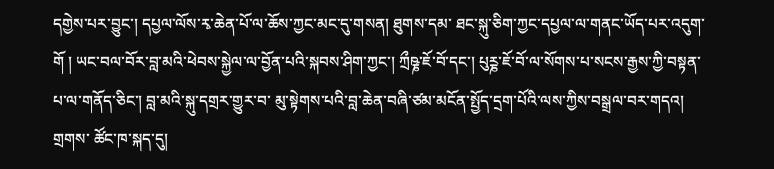དགྱེས་པར་བྱུང་། དཔྱལ་ལོས་རྭ་ཆེན་པོ་ལ་ཆོས་ཀྱང་མང་དུ་གསན། ཐུགས་དམ་ ཐང་སྐུ་ཅིག་ཀྱང་དཔྱལ་ལ་གནང་ཡོད་པར་འདུག་གོ ། ཡང་བལ་བོར་བླ་མའི་ཕེབས་སྐྱེལ་ལ་བྱོན་པའི་སྐབས་ཤིག་ཀྱང་། ཀྲྀཥྞ་ཇོ་བོ་དང་། པུཪྞ་ཇོ་བོ་ལ་སོགས་པ་སངས་རྒྱས་ཀྱི་བསྟན་པ་ལ་གནོད་ཅིང་། བླ་མའི་སྐུ་དགྲར་གྱུར་བ་ མུ་སྟེགས་པའི་བླ་ཆེན་བཞི་ཙམ་མངོན་སྤྱོད་དྲག་པོའི་ལས་ཀྱིས་བསྒྲལ་བར་གདའ། གྲགས་ ཚོང་ཁ་སྐད་དུ།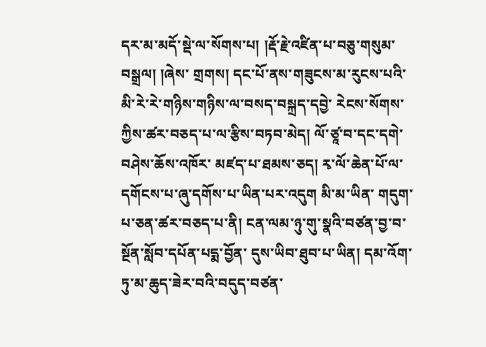དར་མ་མདོ་སྡེ་ལ་སོགས་པ། །རྡོ་རྗེ་འཛིན་པ་བཅུ་གསུམ་བསྒྲལ། །ཞེས་ གྲགས། དང་པོ་ནས་གཟུངས་མ་རུངས་པའི་མི་རེ་རེ་གཉིས་གཉིས་ལ་བསད་བསྐྲད་དབྱེ་ རེངས་སོགས་ཀྱིས་ཚར་བཅད་པ་ལ་རྩིས་བཏབ་མེད། ལོ་ཙཱ་བ་དང་དགེ་བཤེས་ཆོས་འཁོར་ མཛད་པ་ཐམས་ཅད། རྭ་ལོ་ཆེན་པོ་ལ་དགོངས་པ་ཞུ་དགོས་པ་ཡིན་པར་འདུག མི་མ་ཡིན་ གདུག་པ་ཅན་ཚར་བཅད་པ་ནི། ངན་ལམ་ཉུ་གུ་སྣའི་བཙན་བྱ་བ་སྔོན་སློབ་དཔོན་པདྨ་བྱོན་ དུས་ཡིབ་ཐུབ་པ་ཡིན། དམ་འོག་ཏུ་མ་ཆུད་ཟེར་བའི་བདུད་བཙན་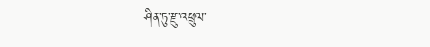ཤིན་ཏུ་རྫུ་འཕྲུལ་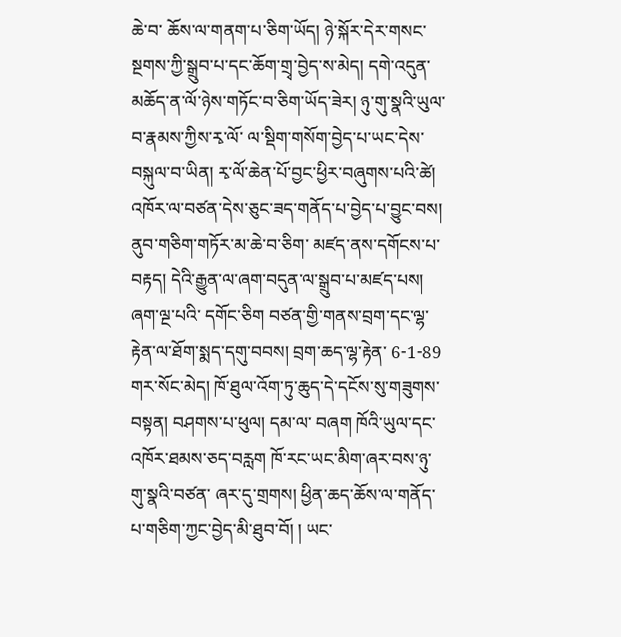ཆེ་བ་ ཆོས་ལ་གནག་པ་ཅིག་ཡོད། ཉེ་སྐོར་དེར་གསང་སྔགས་ཀྱི་སྒྲུབ་པ་དང་ཆོག་གྲྭ་བྱེད་ས་མེད། དགེ་འདུན་མཆོད་ན་ལོ་ཉེས་གཏོང་བ་ཅིག་ཡོད་ཟེར། ཉུ་གུ་སྣའི་ཡུལ་བ་རྣམས་ཀྱིས་རྭ་ལོ་ ལ་སྡིག་གསོག་བྱེད་པ་ཡང་དེས་བསྐུལ་བ་ཡིན། རྭ་ལོ་ཆེན་པོ་བྱང་ཕྱིར་བཞུགས་པའི་ཚེ། འཁོར་ལ་བཙན་དེས་ཅུང་ཟད་གནོད་པ་བྱེད་པ་བྱུང་བས། ནུབ་གཅིག་གཏོར་མ་ཆེ་བ་ཅིག་ མཛད་ནས་དགོངས་པ་བརྟད། དེའི་རྒྱུན་ལ་ཞག་བདུན་ལ་སྒྲུབ་པ་མཛད་པས། ཞག་ལྔ་པའི་ དགོང་ཅིག བཙན་གྱི་གནས་བྲག་དང་ལྷ་རྟེན་ལ་ཐོག་སྨད་དགུ་བབས། བྲག་ཆད་ལྷ་རྟེན་ 6-1-89 གར་སོང་མེད། ཁོ་ཐུལ་འོག་ཏུ་ཆུད་དེ་དངོས་སུ་གཟུགས་བསྟན། བཤགས་པ་ཕུལ། དམ་ལ་ བཞག ཁོའི་ཡུལ་དང་འཁོར་ཐམས་ཅད་བརླག ཁོ་རང་ཡང་མིག་ཞར་བས་ཉུ་གུ་སྣའི་བཙན་ ཞར་དུ་གྲགས། ཕྱིན་ཆད་ཆོས་ལ་གནོད་པ་གཅིག་ཀྱང་བྱེད་མི་ཐུབ་བོ། ། ཡང་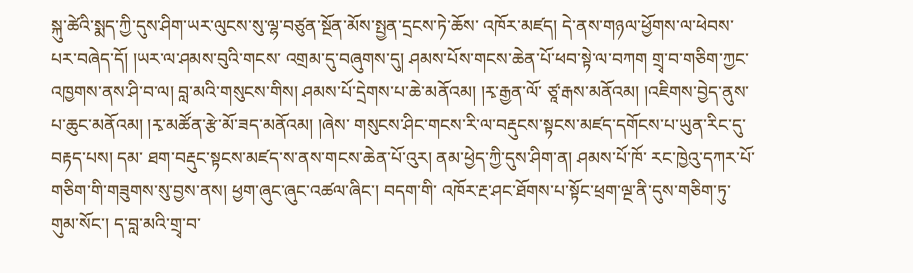སྐུ་ཚེའི་སྨད་ཀྱི་དུས་ཤིག་ཡར་ལུངས་སུ་ལྷ་བཙུན་སྔོན་མོས་སྤྱན་དྲངས་ཏེ་ཆོས་ འཁོར་མཛད། དེ་ནས་གཉལ་ཕྱོགས་ལ་ཕེབས་པར་བཞེད་དོ། །ཡར་ལ་ཤམས་བུའི་གངས་ འགྲམ་དུ་བཞུགས་དུ། ཤམས་པོས་གངས་ཆེན་པོ་ཕབ་སྟེ་ལ་བཀག གྲྭ་བ་གཅིག་ཀྱང་ འཁྱགས་ནས་ཤི་བ་ལ། བླ་མའི་གསུངས་གིས། ཤམས་པོ་དྲེགས་པ་ཆེ་མནོའམ། །རྭ་རྒྱན་ལོ་ ཙཱ་རྒས་མནོའམ། །འཇིགས་བྱེད་ནུས་པ་ཆུང་མནོའམ། །རྭ་མཚོན་རྩེ་མོ་ཟད་མནོའམ། །ཞེས་ གསུངས་ཤིང་གངས་རི་ལ་བརྡུངས་སྟངས་མཛད་དགོངས་པ་ཡུན་རིང་དུ་བརྟད་པས། དམ་ ཐག་བརྡུང་སྟངས་མཛད་ས་ནས་གངས་ཆེན་པོ་འུར། ནམ་ཕྱེད་ཀྱི་དུས་ཤིག་ན། ཤམས་པོ་ཁོ་ རང་ཁྱེའུ་དཀར་པོ་གཅིག་གི་གཟུགས་སུ་བྱས་ནས། ཕྱག་ཞུང་ཞུང་འཚལ་ཞིང་། བདག་གི་ འཁོར་རྔ་ཤང་ཐོགས་པ་སྟོང་ཕྲག་ལྔ་ནི་དུས་གཅིག་ཏུ་གུམ་སོང་། ད་བླ་མའི་གྲྭ་བ་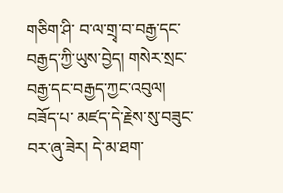གཅིག་ཤི་ བ་ལ་གྲྭ་བ་བརྒྱ་དང་བརྒྱད་ཀྱི་ཡུས་བྱེད། གསེར་སྲང་བརྒྱ་དང་བརྒྱད་ཀྱང་འབུལ། བཟོད་པ་ མཛད་དེ་རྗེས་སུ་བཟུང་བར་ཞུ་ཟེར། དེ་མ་ཐག་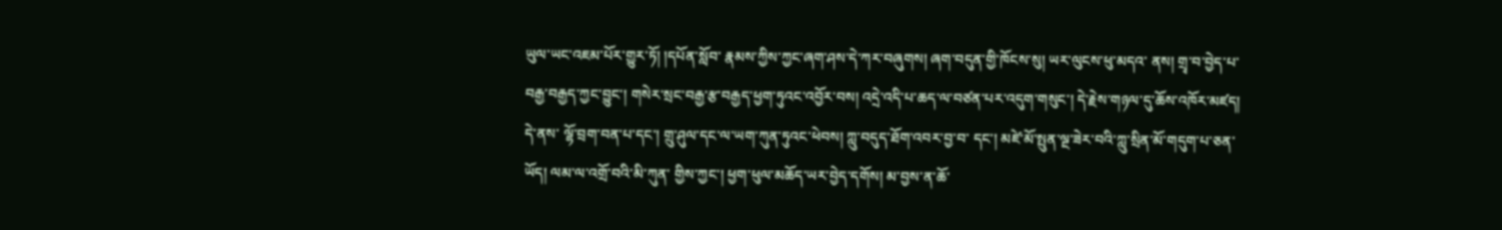ཡུལ་ཡང་འཇམ་པོར་གྱུར་ཏོ། །དཔོན་སློབ་ རྣམས་ཀྱིས་ཀྱང་ཞག་ཤས་དེ་ཀར་བཞུགས། ཞག་བདུན་གྱི་ཁོངས་སུ། ཡར་ལུངས་ཕུ་མདའ་ ནས། གྲྭ་བ་བྱེད་པ་བརྒྱ་བརྒྱད་ཀྱང་བྱུང་། གསེར་སྲང་བརྒྱ་རྩ་བརྒྱད་ཕྱག་ཏུའང་འབྱོར་བས། འདྲེ་འདི་པ་ཆད་ལ་བཙན་པར་འདུག་གསུང་། དེ་རྗེས་གཉལ་དུ་ཆོས་འཁོར་མཛད། དེ་ནས་ ལྷོ་བྲག་བན་པ་དང་། གྲུ་ཤུལ་དང་ལ་ཡག་ཀུན་ཏུའང་ཕེབས། ཀླུ་བདུད་ཐོག་འབར་བྱ་བ་ དང་། མཛེ་མོ་སྤུན་ལྔ་ཟེར་བའི་ཀླུ་སྲིན་མོ་གདུག་པ་ཅན་ཡོད། ལམ་ལ་འགྲོ་བའི་མི་ཀུན་ གྱིས་ཀྱང་། ཕྱག་ཕུལ་མཆོད་ཡར་བྱེད་དགོས། མ་བྱས་ན་ཆོ་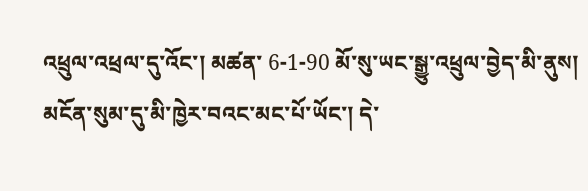འཕྲུལ་འཕྲལ་དུ་འོང་། མཚན་ 6-1-90 མོ་སུ་ཡང་སྒྱུ་འཕྲུལ་བྱེད་མི་ནུས། མངོན་སུམ་དུ་མི་ཁྱེར་བའང་མང་པོ་ཡོང་། དེ་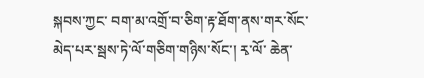སྐབས་ཀྱང་ བག་མ་འགྲོ་བ་ཅིག་རྟ་ཐོག་ནས་གར་སོང་མེད་པར་སྦས་ཏེ་ལོ་གཅིག་གཉིས་སོང་། རྭ་ལོ་ ཆེན་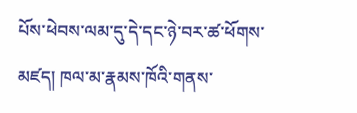པོས་ཕེབས་ལམ་དུ་དེ་དང་ཉེ་བར་ཚ་ཕོགས་མཛད། ཁལ་མ་རྣམས་ཁོའི་གནས་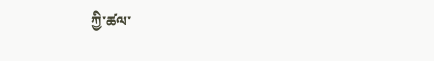ཀྱི་ཚལ་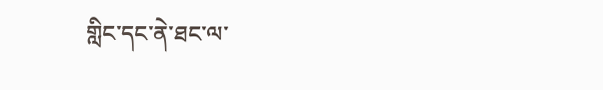གླིང་དང་ནེ་ཐང་ལ་